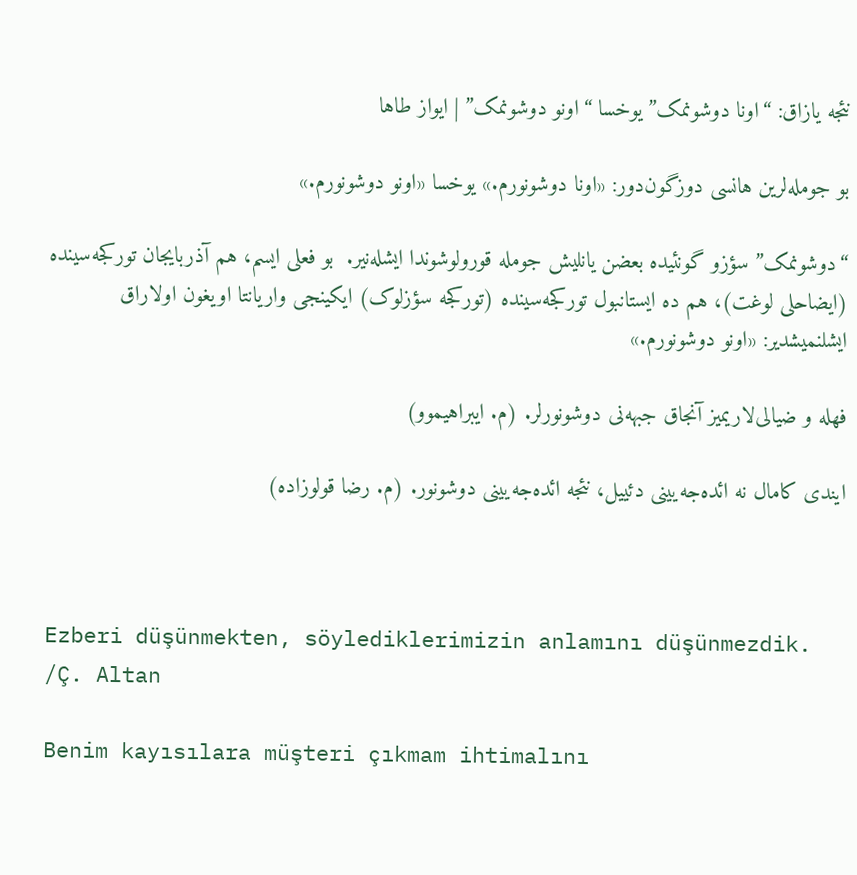نئجه یازاق: “اونا دوشونمک” یوخسا “اونو دوشونمک” | ایواز طاها

بو جومله‌لرین هانسی دوزگون‌دور: «اونا دوشونورم.» یوخسا «اونو دوشونورم.»

“دوشونمک” سؤزو گونئیده بعضن یانلیش جومله قورولوشوندا ایشله‌نیر.  بو فعلی ایسم، هم آذربایجان تورکجه‌سینده (ایضاحلی لوغت)، هم ده ایستانبول تورکجه‌سینده (تورکجه سؤزلوک) ایکینجی واریانتا اویغون اولاراق ایشلنمیشدیر: «اونو دوشونورم.»

فهله و ضیالی‌لاریمیز آنجاق جبهه‌نی دوشونورلر. (م. ایبراهیموو)

ایندی کامال نه ائده‌جه‌یینی دئییل، نئجه ائده‌جه‌یینی دوشونور. (م. رضا قولوزاده)



Ezberi düşünmekten, söylediklerimizin anlamını düşünmezdik. /Ç. Altan

Benim kayısılara müşteri çıkmam ihtimalını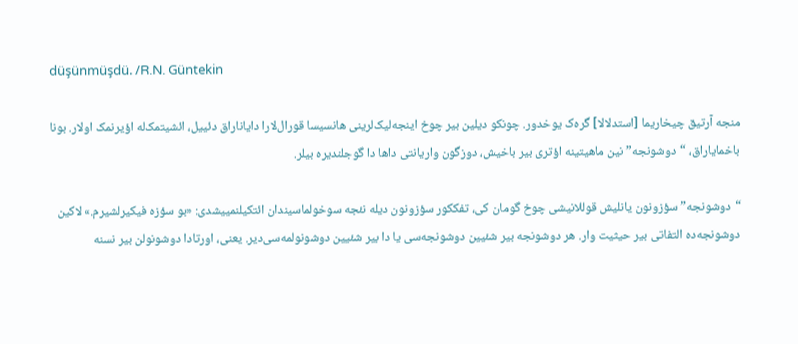düşünmüşdü. /R.N. Güntekin

منجه آرتیق چیخاریما [استدلالا] گره‌ک یوخدور. چونکو دیلین بیر چوخ اینجه‌لیک‌لرینی هانسیسا قورال‌لارا دایاناراق دئییل، ائشیتمک‌له اؤیرنمک اولار. بونا باخمایاراق، “دوشونجه‌”نین ماهیتینه اؤتری بیر باخیش، دوزگون واریانتی داها دا گوجلندیره بیلر.

“دوشونجه‌” سؤزونون یانلیش قوللانیشی چوخ گومان کی، تفککور سؤزونون دیله نئجه سوخولماسیندان ائتکیلنمییشدی: «بو سؤزه فیکیرلشیرم.» لاکین دوشونجه‌ده التفاتی بیر حیثیت وار. هر دوشونجه بیر شئیین دوشونجه‌سی یا دا بیر شئیین دوشونولمه‌سی‌دیر. یعنی، اورتادا دوشونولن بیر نسنه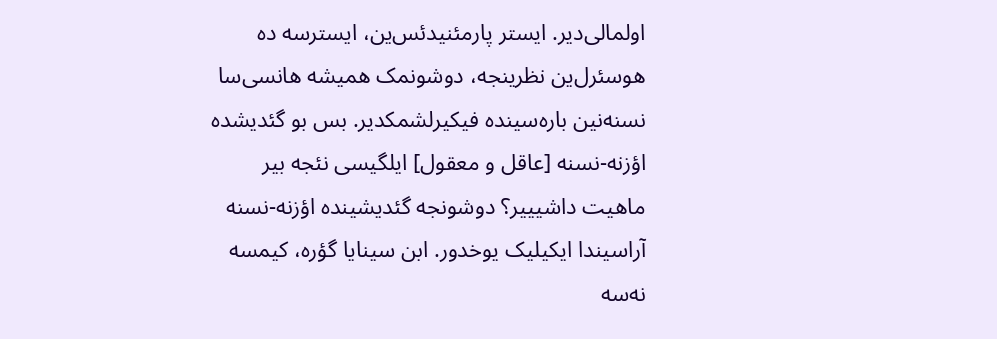اولمالی‌دیر. ایستر پارمئنیدئس‌ین، ایسترسه ده هوسئرل‌ین نظرینجه، دوشونمک همیشه هانسی‌سا نسنه‌نین باره‌سینده فیکیرلشمکدیر. بس بو گئدیشده اؤزنه-نسنه [عاقل و معقول] ایلگیسی نئجه بیر ماهیت داشیییر؟ دوشونجه گئدیشینده اؤزنه-نسنه آراسیندا ایکیلیک یوخدور. ابن سینایا گؤره، کیمسه نه‌سه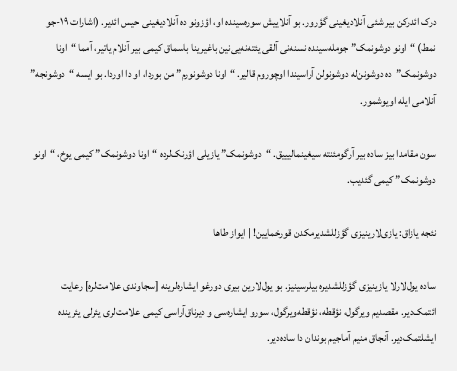درک ائدرکن بیر شئی آنلادیغینی گؤرور. بو آنلاییش سوره‌سینده او، اؤزونو ده آنلادیغینی حیس ائدیر. (اشارات ۱۹-جو نمط) “اونو دوشونمک” جومله‌سینده نسنه‌نی آلقی یئته‌‌نه‌یی‌نین باغیرینا باسماق کیمی بیر آنلام یاتیر، آمما “اونا دوشونمک”ده دوشونن‌له دوشونولن آراسیندا اوچوروم قالیر. “اونا دوشونورم” من بوردا، او دا اوردا. بو ایسه “دوشونجه” آنلامی ایله اویوشمور.

سون مقامدا بیز ساده بیر آرگومئنته سیغینمالیییق. “دوشونمک” یازیلی اؤرنک‌لرده “اونا دوشونمک” کیمی یوخ، “اونو دوشونمک” کیمی گئدیب.

نئجه یازاق: یازی‌لارینیزی گؤزللشدیرمکدن قورخمایین! | ایواز طاها

ساده یول‌لارلا یازینیزی گؤزللشدیره بیلرسینیز. بو یول‌لارین بیری دورغو ایشاره‌لرینه [سجاوندی علامت‌لره] رعایت ائتمک‌دیر. مقصدیم ویرگول، نؤقطه، نؤقطه‌ویرگول، سورو ایشاره‌سی و دیرناق‌آراسی کیمی علامت‌لری یئرلی یئرینده ایشلتمک‌دیر. آنجاق منیم آماجیم بوندان دا ساده‌دیر.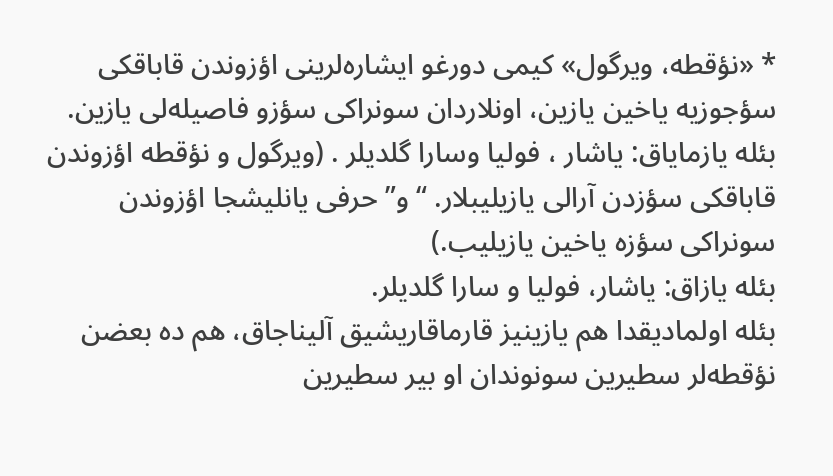* «نؤقطه، ویرگول» کیمی دورغو ایشاره‌لرینی اؤزوندن قاباقکی سؤجوزیه یاخین یازین، اونلاردان سونراکی سؤزو فاصیله‌لی یازین.
بئله یازمایاق: یاشار ، فولیا وسارا گلدیلر . (ویرگول و نؤقطه اؤزوندن قاباقکی سؤزدن آرالی یازیلیبلار. “و” حرفی یانلیشجا اؤزوندن سونراکی سؤزه یاخین یازیلیب.)
بئله یازاق: یاشار، فولیا و سارا گلدیلر.
بئله اولمادیقدا هم یازینیز قارماقاریشیق آلیناجاق، هم ده بعضن نؤقطه‌لر سطیرین سونوندان او بیر سطیرین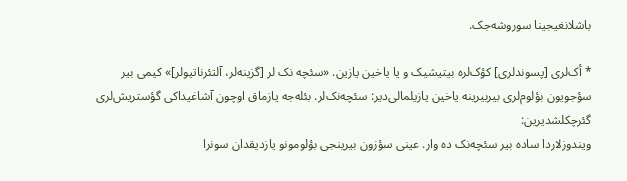باشلانغیجینا سوروشه‌جک.

* أک‌لری [پسوندلری] کؤک‌لره بیتیشیک و یا یاخین یازین. «سئچه نک لر [گزینه‌لر، آلتئرناتیولر]» کیمی بیر سؤجویون بؤلوم‌لری بیربیرینه یاخین یازیلمالی‌دیر: سئچه‌نک‌لر. بئله‌جه یازماق اوچون آشاغیداکی گؤستریش‌لری گئرچکلشدیرین:
ویندوزلاردا ساده بیر سئچه‌نک ده وار. عینی سؤزون بیرینجی بؤلومونو یازدیقدان سونرا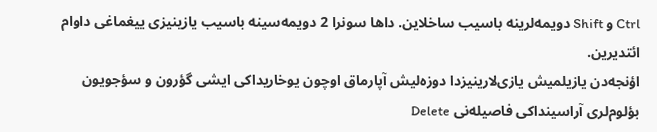Ctrl و Shift دویمه‌لرینه باسیب ساخلاین. داها سونرا 2 دویمه‌سینه باسیب یازینیزی ییغماغی داوام ائتدیرین.
اؤنجه‌دن یازیلمیش یازی‌لارینیزدا دوزه‌لیش آپارماق اوچون یوخاریداکی ایشی گؤرون و سؤجویون بؤلوم‌لری آراسینداکی فاصیله‌نی Delete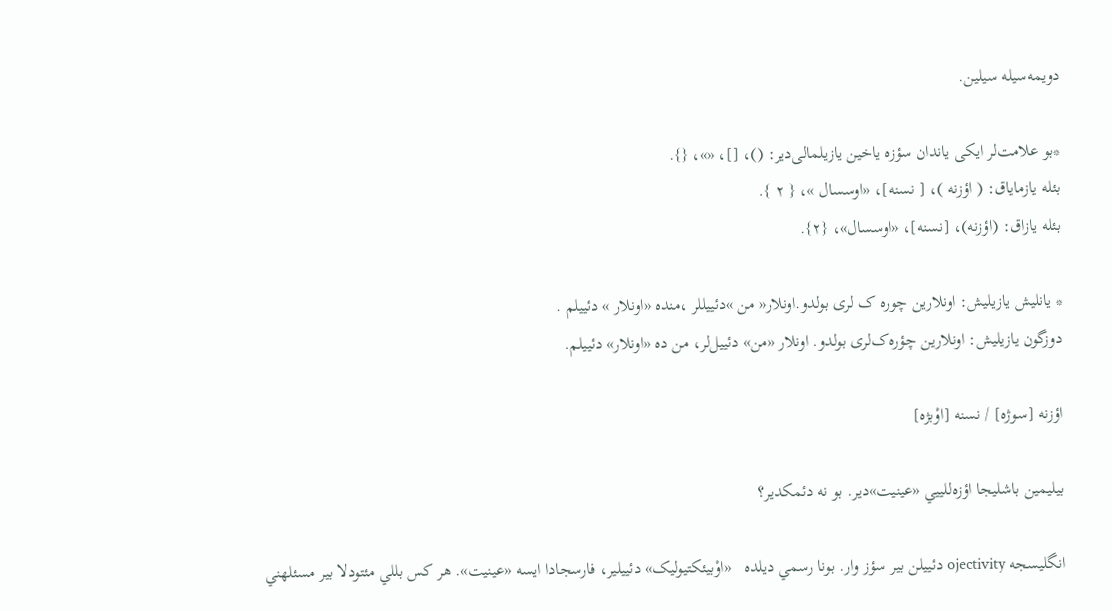دویمه‌سیله سیلین.

*بو علامت‌لر ایکی یاندان سؤزه یاخین یازیلمالی‌دیر: ()، []، «»، {}.
بئله یازمایاق: ( اؤزنه )، [ نسنه]، «اوسسال »، { ۲ }.
بئله یازاق: (اؤزنه)، [نسنه]، «اوسسال»، {۲}.

* یانلیش یازیلیش: اونلارین چوره ک لری بولدو.اونلار« من »دئییللر ،منده «اونلار » دئییلم .
دوزگون یازیلیش: اونلارین چؤره‌ک‌لری بولدو. اونلار «من» دئییل‌لر، من ده «اونلار» دئییلم.

اؤزنه [سوژه] / نسنه [اوْبژه]

بيليمين باشليجا اؤزه‌للييي «عينيت»دير. بو نه دئمکدير؟

انگليسجه ojectivity دئييلن بير سؤز وار. بونا رسمي ديلده   «اوْبيئکتيوليک» دئييلير، فارسجادا ايسه «عينيت». هر کس بللي مئتودلا بير مسئلهني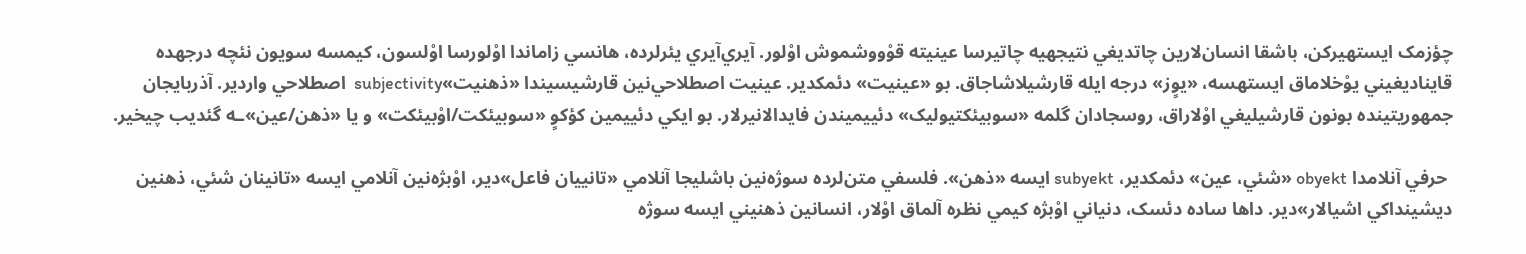چؤزمک ايستهيرکن، باشقا انسان‌لارين چاتديغي نتيجهيه چاتيرسا عينيته قوْووشموش اوْلور. آيري‌آيري يئرلرده، هانسي زاماندا اوْلورسا اوْلسون، کيمسه سويون نئچه درجهده قايناديغيني يوْخلاماق ايستهسه، «يوٍز» درجه ايله قارشيلاشاجاق. بو «عينيت» دئمکدير. عينيت اصطلاحي‌نين قارشيسيندا «ذهنيت»subjectivity  اصطلاحي واردير. آذربايجان جمهوريتينده بونون قارشيليغي اوْلاراق، روسجادان گلمه «سوبيئکتيوليک» دئييميندن فايدالانيرلار. بو ايکي دئييمين کؤکوٍ «سوبيئکت/اوْبيئکت» و يا «ذهن/عين»ـه گئديب چيخير.

 حرفي آنلامدا obyekt «شئي، عين» دئمکدير، subyekt ايسه «ذهن». فلسفي متن‌لرده سوژه‌نين باشليجا آنلامي «تانييان فاعل»دير، اوْبژه‌نين آنلامي ايسه «تانينان شئي، ذهنين ديشينداکي اشيالار»دير. داها ساده دئسک، دنياني اوْبژه کيمي نظره آلماق اوْلار، انسانين ذهنيني ايسه سوژه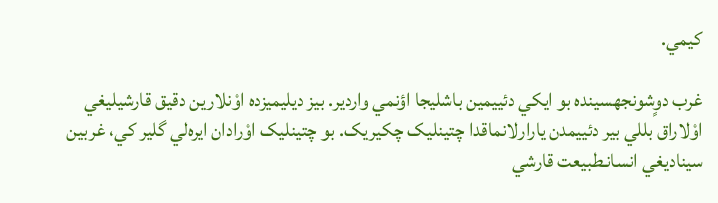کيمي.

غرب دوٍشونجهسينده بو ايکي دئييمين باشليجا اؤنمي واردير. بيز ديليميزده اوْنلارين دقيق قارشيليغي اوْلاراق بللي بير دئييمدن يارارلانماقدا چتينليک چکيريک. بو چتينليک اوْرادان ايره‌لي گلير کي، غربين سيناديغي انسانـطبيعت قارشي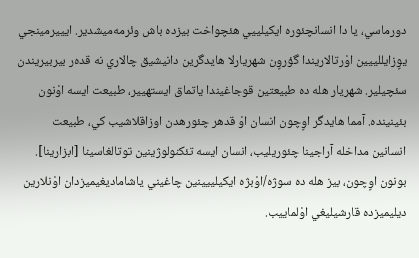دورماسي، يا دا انسانچئوره ايکيلييي هئچواخت بيزده باش وئرمه‌ميشدير. ايييرمينجي يوٍزايللييين اوْرتالاريندا گؤروٍن شهريارلا هايدگرين دانيشيق چالاري نه قده‌ر بيربيريندن سئچيلير. شهريار هله ده طبيعتين قوجاغيندا ياتماق ايستهيير، طبيعت ايسه اوْنون بئينينده. آمما هايدگر اوٍچون انسان اوْ قدهر چئورهدن اوزاقلاشيب کي، طبيعت انسانين مداخله آراجينا چئوريليب، انسان ايسه تئکنولوژينين توتالغاسينا [ابزارينا]. بونون اوٍچون، بيز هله ده سوژه/اوْبژه ايکيلييينين چاغيني ياشاماديغيميزدان اوْنلارين ديليميزده قارشيليغي اوْلماييب.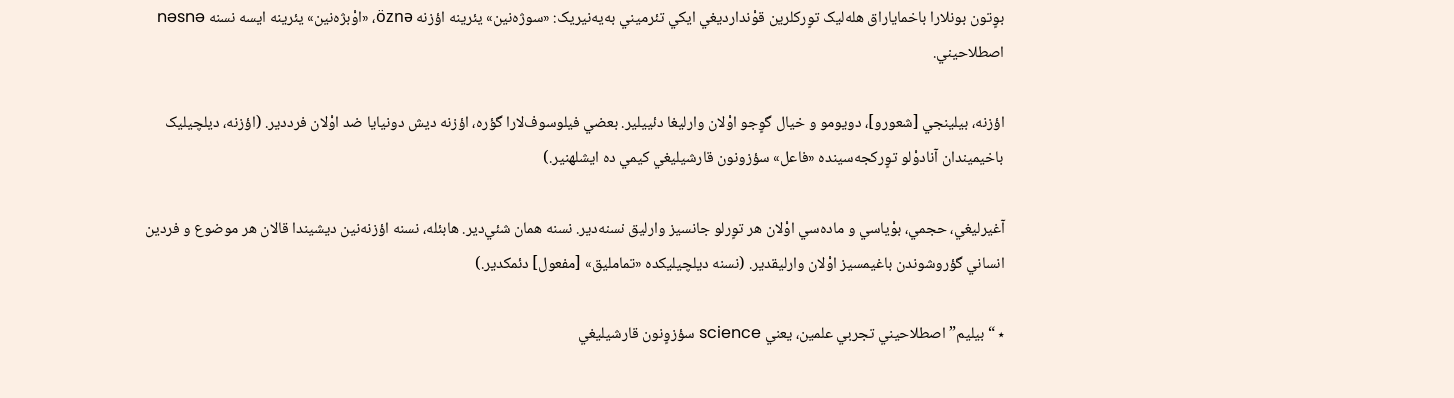بوٍتون بونلارا باخماياراق هله‌ليک توٍرکلرين قوْندارديغي ايکي تئرميني به‌يه‌نيريک: «سوژه‌نين» يئرينه اؤزنه öznə، «اوْبژه‌نين» يئرينه ايسه نسنه nəsnə اصطلاحيني.

اؤزنه، بيلينجي [شعورو]، دويومو و خيال گوٍجو اوْلان وارليغا دئييلير. بعضي فيلوسوف‌لارا گؤره، اؤزنه ديش دونيايا ضد اوْلان فرددير. (اؤزنه، ديلچيليک باخيميندان آنادوْلو توٍرکجه‌سينده «فاعل» سؤزونون قارشيليغي کيمي ده ايشلهنير.)

آغيرليغي، حجمي، بوْياسي و ماده‌سي اوْلان هر توٍرلو جانسيز وارليق نسنه‌دير. نسنه همان شئي‌دير. هابئله، نسنه اؤزنه‌نين ديشيندا قالان هر موضوع و فردين انساني گؤروشوندن باغيمسيز اوْلان وارليقدير. (نسنه ديلچيليکده «تمامليق» [مفعول] دئمکدير.)

٭ “بيليم” اصطلاحيني تجربي علمين، يعني science سؤزوٍنون قارشيليغي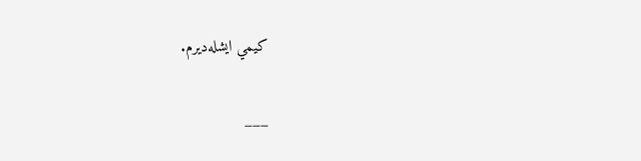کيمي ايشله‌دير‌م.

___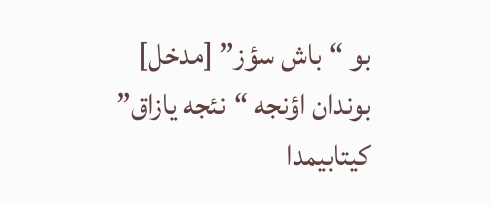بو “باش سؤز” [مدخل] بوندان اؤنجه “نئجه یازاق” کیتابیمدا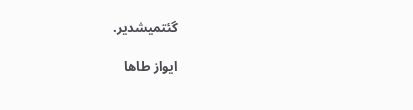گئتمیشدیر.

ایواز طاها